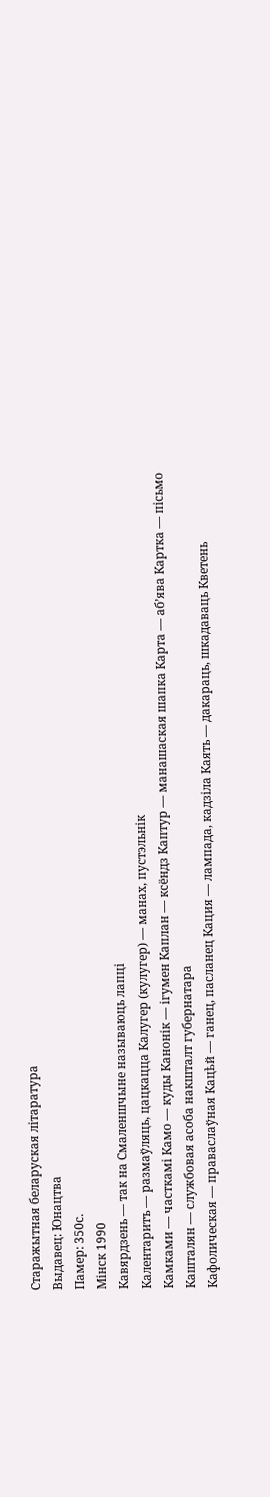Старажытная беларуская літаратура
Выдавец: Юнацтва
Памер: 350с.
Мінск 1990
Кавярдзень — так на Смаленшчыне называюць лапці
Калентаритъ — размаўляць, цацкацца Калугер (кулугер) — манах, пустэльнік
Камками — часткамі Камо — куды Канонік — ігумен Каплан — ксёндз Каптур — манашаская шапка Карта — аб’ява Картка — пісьмо
Кашталян — службовая асоба накшталт губернатара
Кафолическая — праваслаўная Кацѣй — ганец, пасланец Кация — лампада, кадзіла Каять — дакараць, шкадаваць Кветень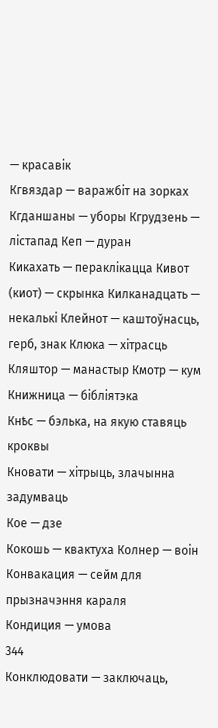— красавік
Кгвяздар — варажбіт на зорках Кгданшаны — уборы Кгрудзень — лістапад Кеп — дуран
Кикахать — пераклікацца Кивот (киот) — скрынка Килканадцать — некалькі Клейнот — каштоўнасць, герб, знак Клюка — хітрасць Кляштор — манастыр Кмотр — кум Книжница — бібліятэка
Кнѣс — бэлька, на якую ставяць кроквы
Кновати — хітрыць, злачынна задумваць
Кое — дзе
Кокошь — квактуха Колнер — воін Конвакация — сейм для прызначэння караля
Кондиция — умова
344
Конклюдовати — заключаць,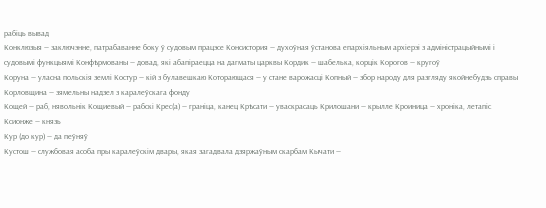рабіць вывад
Конклюзыя — заключэнне, патрабаванне боку ў судовым працэсе Консистория — духоўная ўстанова епархіяльным архіерэі з адміністрацыйнымі і судовымі функцыямі Конфѣрмованы — довад, які абапіраецца на дагматы царквы Кордик — шабелька, корцік Корогов — кругоў
Коруна — уласна польскія землі Костур — кій з булавешкаю Которающася — у стане варожасці Копный — збор народу для разгляду якойнебудзь справы
Корловщина — зямельны надзел з каралеўскага фонду
Кощей — раб, нявольнік Кощиевый — рабскі Крес(а) — граніца, канец Крѣсати — уваскрасаць Крилошани — крылле Кроиница — хроніка, летапіс Ксионже — князь
Кур (до кур) — да пеўняў
Кустош — службовая асоба пры каралеўскім двары, якая загадвала дзяржаўным скарбам Кычати —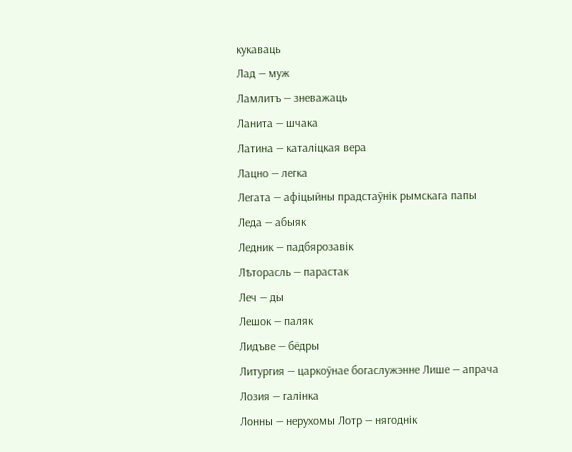кукаваць
Лад — муж
Ламлитъ — зневажаць
Ланита — шчака
Латина — каталіцкая вера
Лацно — легка
Легата — афіцыйны прадстаўнік рымскага папы
Леда — абыяк
Ледник — падбярозавік
Лѣторасль — парастак
Леч — ды
Лешок — паляк
Лидъве — бёдры
Литургия — царкоўнае богаслужэнне Лише — апрача
Лозия — галінка
Лонны — нерухомы Лотр — нягоднік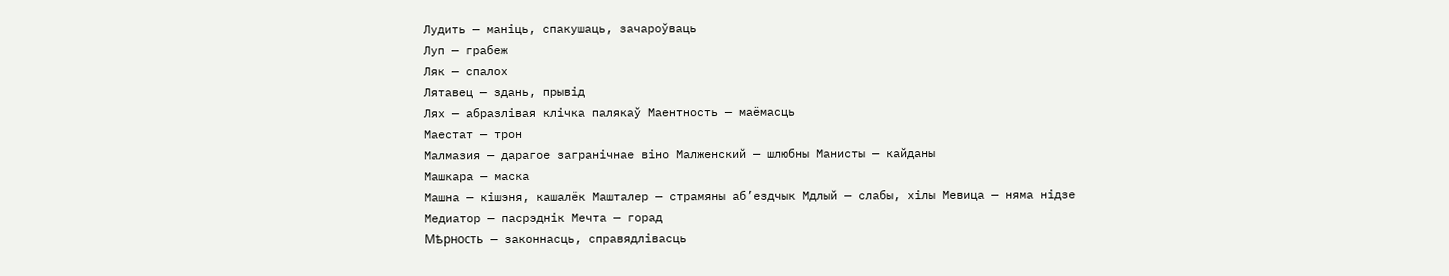Лудить — маніць, спакушаць, зачароўваць
Луп — грабеж
Ляк — спалох
Лятавец — здань, прывід
Лях — абразлівая клічка палякаў Маентность — маёмасць
Маестат — трон
Малмазия — дарагое загранічнае віно Малженский — шлюбны Манисты — кайданы
Машкара — маска
Машна — кішэня, кашалёк Машталер — страмяны аб’ездчык Мдлый — слабы, хілы Мевица — няма нідзе
Медиатор — пасрэднік Мечта — горад
Мѣрность — законнасць, справядлівасць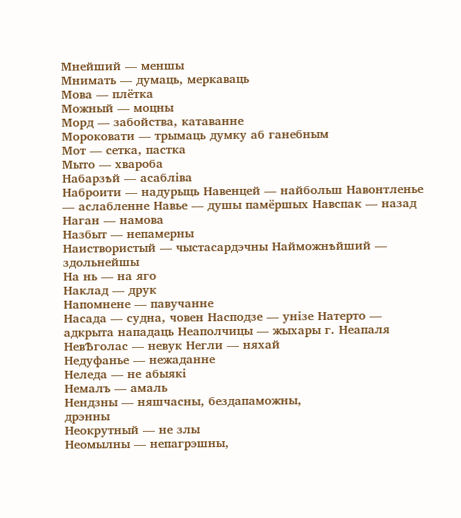Мнейший — меншы
Мнимать — думаць, меркаваць
Мова — плётка
Можный — моцны
Морд — забойства, катаванне
Мороковати — трымаць думку аб ганебным
Мот — сетка, пастка
Мыто — хвароба
Набарзѣй — асабліва
Наброити — надурыць Навенцей — найбольш Навонтленье — аслабленне Навье — душы памёршых Навспак — назад Наган — намова
Назбыт — непамерны
Наиствористый — чыстасардэчны Найможнѣйший — здольнейшы
На нь — на яго
Наклад — друк
Напомнене — павучанне
Насада — судна, човен Насподзе — унізе Натерто — адкрыта нападаць Неаполчицы — жыхары г. Неапаля НевѢголас — невук Негли — няхай
Недуфанье — нежаданне
Неледа — не абыякі
Немалъ — амаль
Нендзны — няшчасны, бездапаможны,
дрэнны
Неокрутный — не злы
Неомылны — непагрэшны,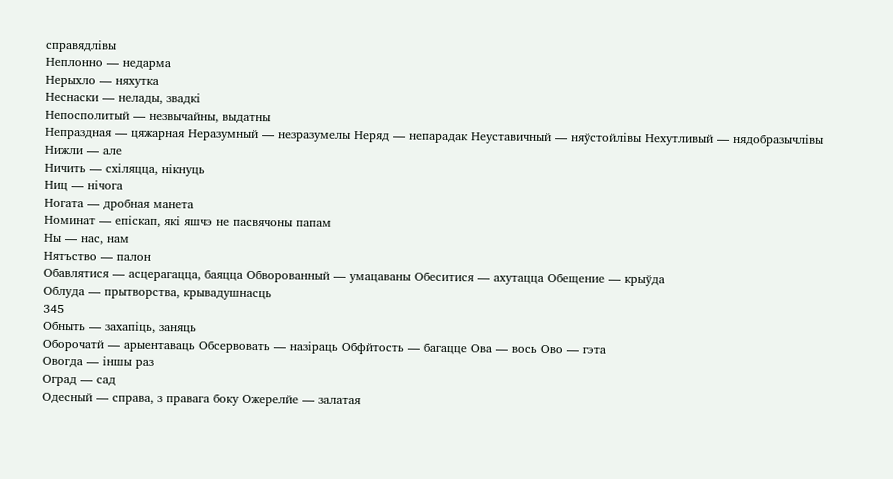справядлівы
Неплонно — недарма
Нерыхло — няхутка
Неснаски — нелады, звадкі
Непосполитый — незвычайны, выдатны
Непраздная — цяжарная Неразумный — незразумелы Неряд — непарадак Неуставичный — няўстойлівы Нехутливый — нядобразычлівы Нижли — але
Ничить — схіляцца, нікнуць
Ниц — нічога
Ногата — дробная манета
Номинат — епіскап, які яшчэ не пасвячоны папам
Ны — нас, нам
Нятъство — палон
Обавлятися — асцерагацца, баяцца Обворованный — умацаваны Обеситися — ахутацца Обещение — крыўда
Облуда — прытворства, крывадушнасць
345
Обныть — захапіць, заняць
Оборочатй — арыентаваць Обсервовать — назіраць Обфйтость — багацце Ова — вось Ово — гэта
Овогда — іншы раз
Оград — сад
Одесный — справа, з правага боку Ожерелйе — залатая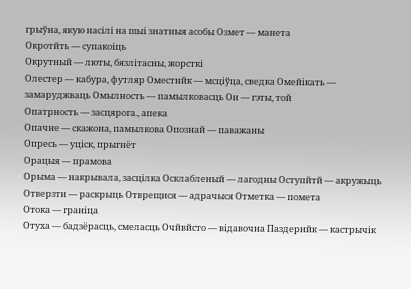грыўна, якую насілі на шыі знатныя асобы Озмет — манета
Окротйть — супакоіць
Окрутный — люты, бязлітасны, жорсткі
Олестер — кабура, футляр Оместнйк — мсціўца, сведка Омейікать — замаруджваць Омылность — памылковасць Он — гэты, той
Опатрность — засцярога., апека
Опачне — скажона, памылкова Опознай — паважаны
Опресь — уціск, прыгнёт
Орацыя — прамова
Орыма — накрывала, засцілка Осклабленый — лагодны Оступйтй — акружыць Отверзти — раскрыць Отврещися — адрачыся Отметка — помета
Отока — граніца
Отуха — бадзёрасць, смеласць Очйвйсто — відавочна Паздернйк — кастрычік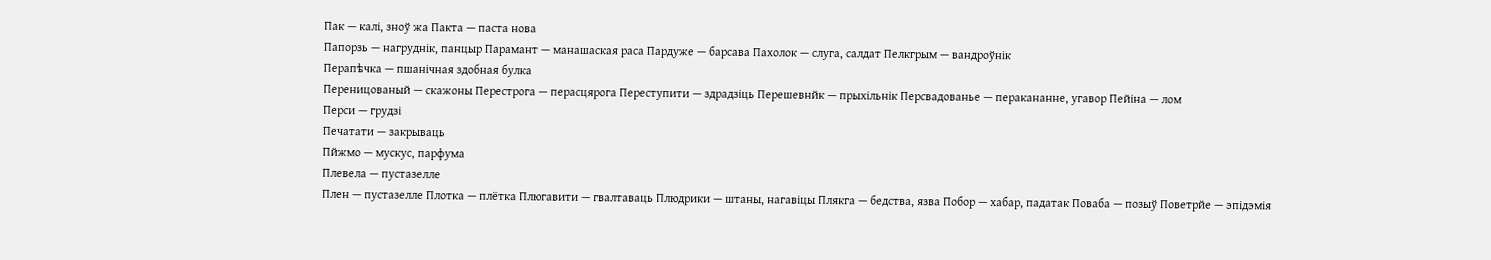Пак — калі, зноў жа Пакта — паста нова
Папорзь — нагруднік, панцыр Парамант — манашаская раса Пардуже — барсава Пахолок — слуга, салдат Пелкгрым — вандроўнік
Перапѣчка — пшанічная здобная булка
Переницованый — скажоны Перестрога — перасцярога Переступити — здрадзіць Перешевнйк — прыхільнік Персвадованье — перакананне, угавор Пейіна — лом
Перси — грудзі
Печатати — закрываць
Пйжмо — мускус, парфума
Плевела — пустазелле
Плен — пустазелле Плотка — плётка Плюгавити — гвалтаваць Плюдрики — штаны, нагавіцы Плякга — бедства, язва Побор — хабар, падатак Поваба — позыў Поветрйе — эпідэмія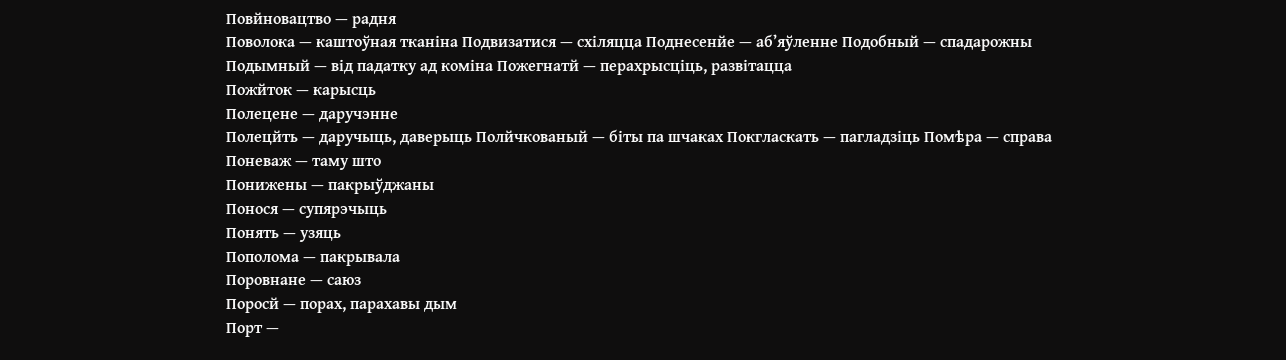Повйновацтво — радня
Поволока — каштоўная тканіна Подвизатися — схіляцца Поднесенйе — аб’яўленне Подобный — спадарожны
Подымный — від падатку ад коміна Пожегнатй — перахрысціць, развітацца
Пожйток — карысць
Полецене — даручэнне
Полецйть — даручыць, даверыць Полйчкованый — біты па шчаках Покгласкать — пагладзіць Помѣра — справа
Поневаж — таму што
Понижены — пакрыўджаны
Понося — супярэчыць
Понять — узяць
Пополома — пакрывала
Поровнане — саюз
Поросй — порах, парахавы дым
Порт —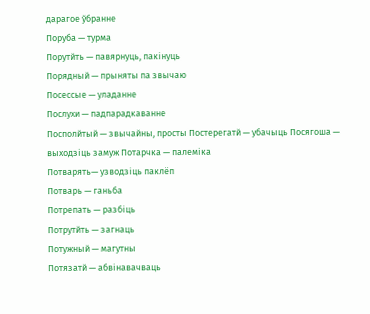дарагое ўбранне
Поруба — турма
Порутйть — павярнуць, пакінуць
Порядный — прыняты па звычаю
Посессые — уладанне
Послухи — падпарадкаванне
Посполйтый — звычайны, просты Постерегатй — убачыць Посягоша — выходзіць замуж Потарчка — палеміка
Потварять— узводзіць паклёп
Потварь — ганьба
Потрепать — разбіць
Потрутйть — загнаць
Потужный — магутны
Потязатй — абвінавачваць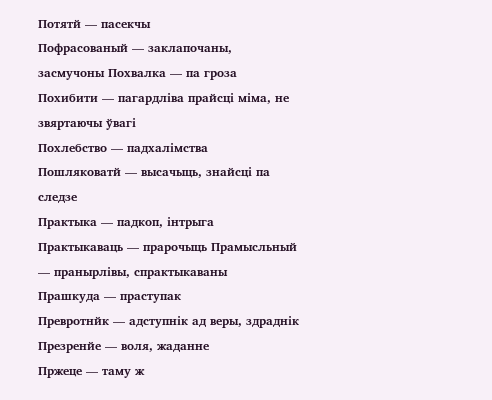Потятй — пасекчы
Пофрасованый — заклапочаны, засмучоны Похвалка — па гроза
Похибити — пагардліва прайсці міма, не звяртаючы ўвагі
Похлебство — падхалімства
Пошляковатй — высачыць, знайсці па следзе
Практыка — падкоп, інтрыга Практыкаваць — прарочыць Прамысльный — пранырлівы, спрактыкаваны
Прашкуда — праступак
Превротнйк — адступнік ад веры, здраднік
Презренйе — воля, жаданне
Пржеце — таму ж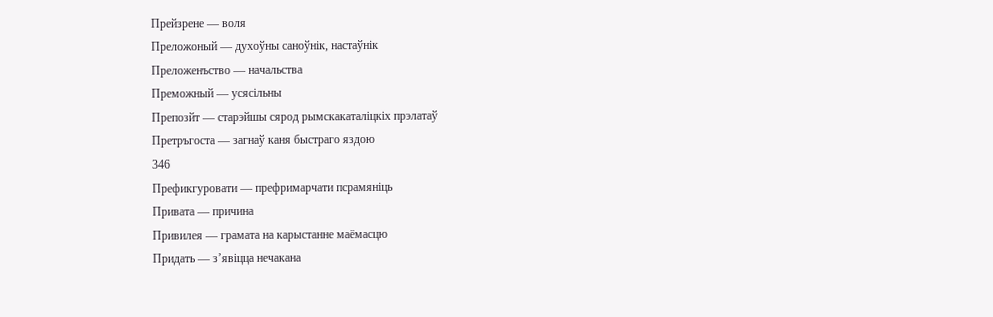Прейзрене — воля
Преложоный — духоўны саноўнік, настаўнік
Преложенъство — начальства
Преможный — усясільны
Препозйт — старэйшы сярод рымскакаталіцкіх прэлатаў
Претръгоста — загнаў каня быстраго яздою
346
Префикгуровати — префримарчати псрамяніць
Привата — причина
Привилея — грамата на карыстанне маёмасцю
Придать — з’явіцца нечакана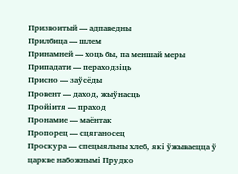Призвоитый — адпаведны
Прилбица — шлем
Принамней — хоць бы, па меншай меры
Припадати — пераходзіць
Присно — заўсёды
Провент — даход, жыўнасць
Пройіитя — праход
Пронамие — маёнтак
Пропорец — сцяганосец
Проскура — спецыяльны хлеб, які ўжываецца ў царкве набожнымі Прудко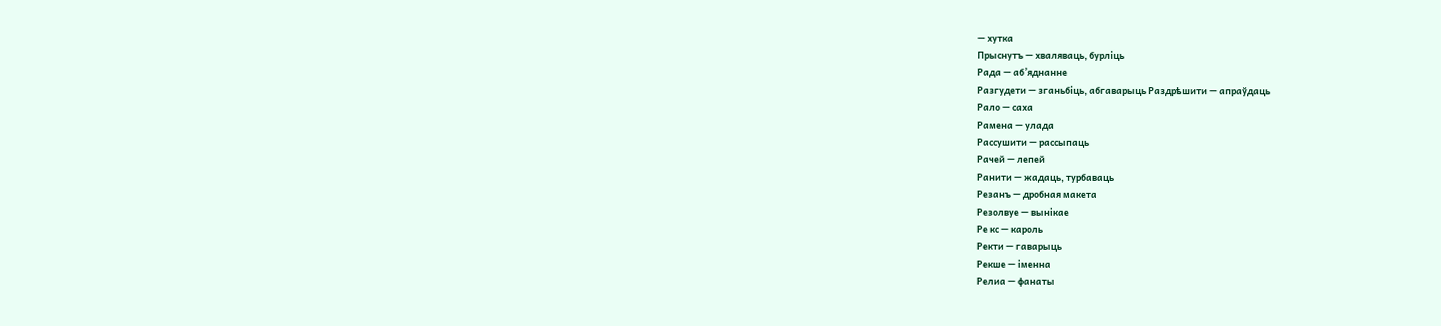— хутка
Прыснутъ — хваляваць, бурліць
Рада — аб’яднанне
Разгудети — зганьбіць, абгаварыць Раздрѣшити — апраўдаць
Рало — саха
Рамена — улада
Рассушити — рассыпаць
Рачей — лепей
Ранити — жадаць, турбаваць
Резанъ — дробная макета
Резолвуе — вынікае
Ре кс — кароль
Ректи — гаварыць
Рекше — іменна
Релиа — фанаты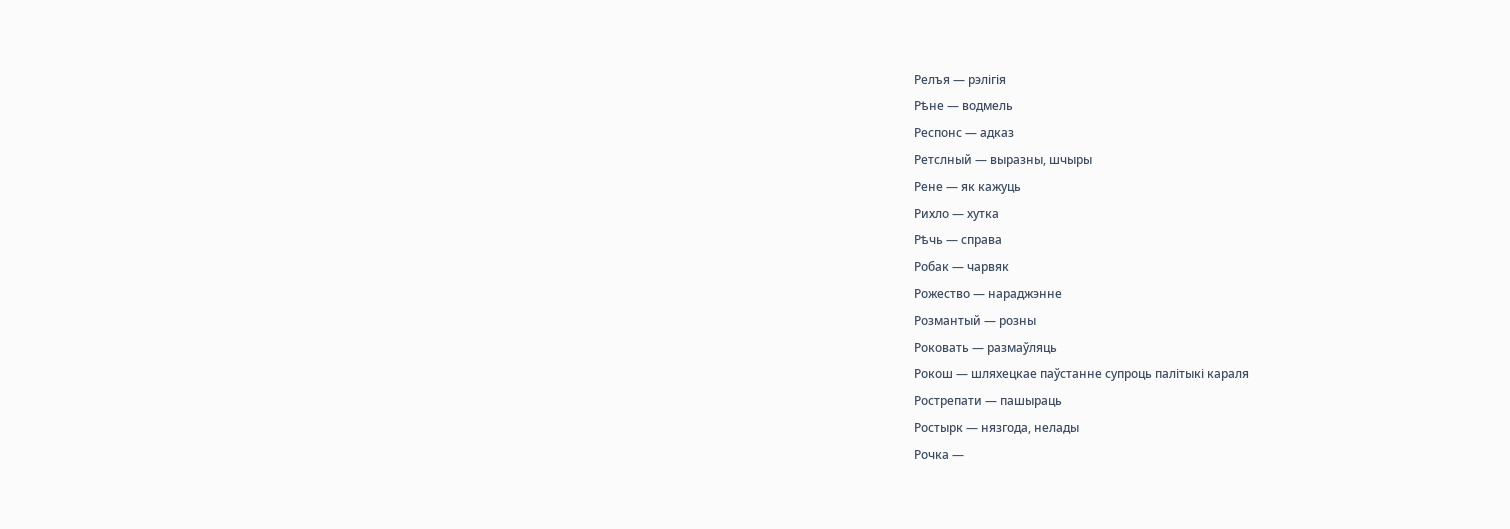Релъя — рэлігія
Рѣне — водмель
Респонс — адказ
Ретслный — выразны, шчыры
Рене — як кажуць
Рихло — хутка
Рѣчь — справа
Робак — чарвяк
Рожество — нараджэнне
Розмантый — розны
Роковать — размаўляць
Рокош — шляхецкае паўстанне супроць палітыкі караля
Рострепати — пашыраць
Ростырк — нязгода, нелады
Рочка —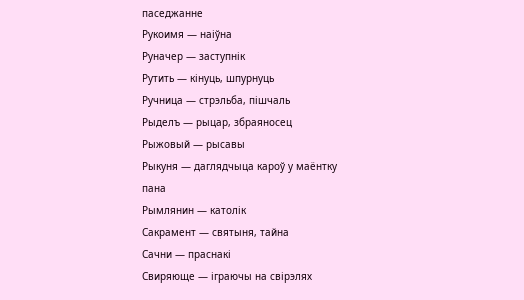паседжанне
Рукоимя — наіўна
Руначер — заступнік
Рутить — кінуць, шпурнуць
Ручница — стрэльба, пішчаль
Рыделъ — рыцар, збраяносец
Рыжовый — рысавы
Рыкуня — даглядчыца кароў у маёнтку пана
Рымлянин — католік
Сакрамент — святыня, тайна
Сачни — праснакі
Свиряюще — іграючы на свірэлях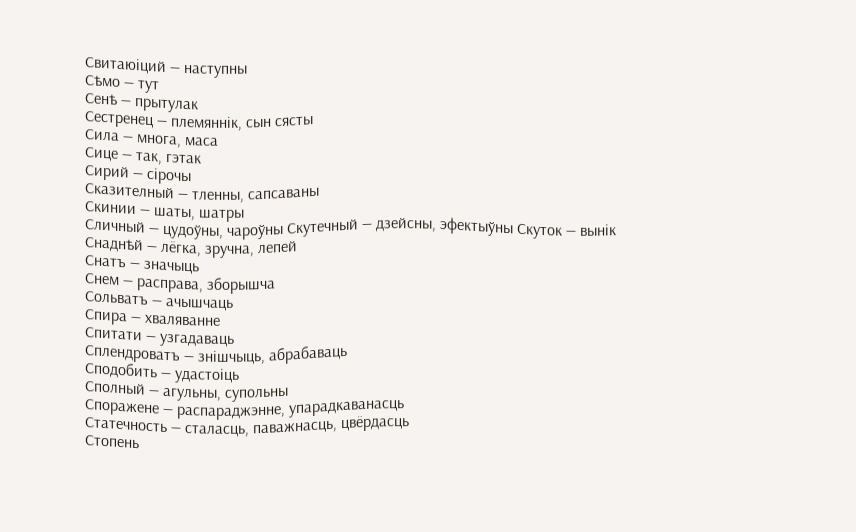Свитаюіций — наступны
Сѣмо — тут
Сенѣ — прытулак
Сестренец — племяннік, сын сясты
Сила — многа, маса
Сице — так, гэтак
Сирий — сірочы
Сказителный — тленны, сапсаваны
Скинии — шаты, шатры
Сличный — цудоўны, чароўны Скутечный — дзейсны, эфектыўны Скуток — вынік
Снаднѣй — лёгка, зручна, лепей
Снатъ — значыць
Снем — расправа, зборышча
Сольватъ — ачышчаць
Спира — хваляванне
Спитати — узгадаваць
Сплендроватъ — знішчыць, абрабаваць
Сподобить — удастоіць
Сполный — агульны, супольны
Споражене — распараджэнне, упарадкаванасць
Статечность — сталасць, паважнасць, цвёрдасць
Стопень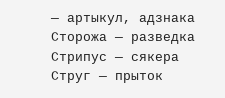— артыкул, адзнака
Сторожа — разведка
Стрипус — сякера
Струг — прыток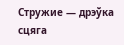Стружие — дрэўка сцяга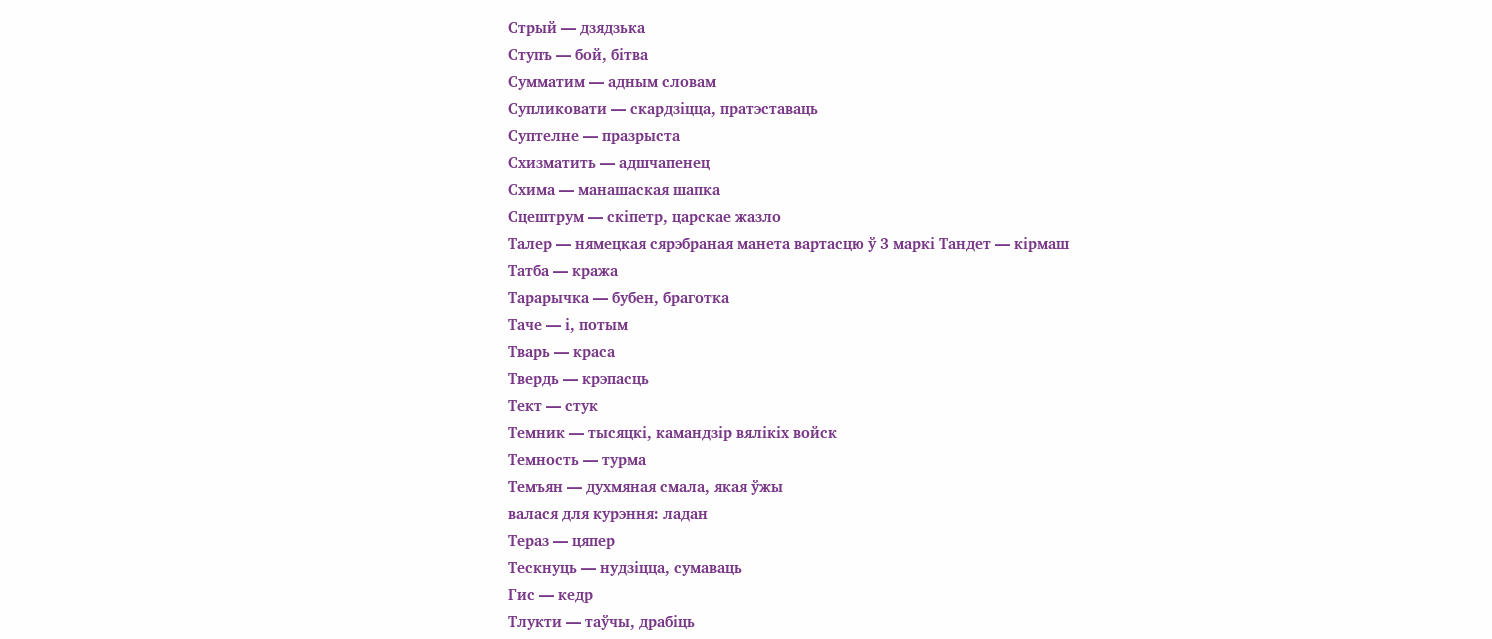Стрый — дзядзька
Ступъ — бой, бітва
Сумматим — адным словам
Супликовати — скардзіцца, пратэставаць
Суптелне — празрыста
Схизматить — адшчапенец
Схима — манашаская шапка
Сцештрум — скіпетр, царскае жазло
Талер — нямецкая сярэбраная манета вартасцю ў 3 маркі Тандет — кірмаш
Татба — кража
Тарарычка — бубен, браготка
Таче — і, потым
Тварь — краса
Твердь — крэпасць
Тект — стук
Темник — тысяцкі, камандзір вялікіх войск
Темность — турма
Темъян — духмяная смала, якая ўжы
валася для курэння: ладан
Тераз — цяпер
Тескнуць — нудзіцца, сумаваць
Гис — кедр
Тлукти — таўчы, драбіць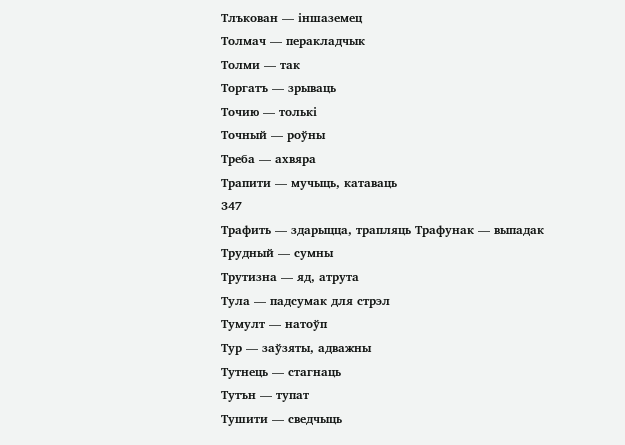Тлъкован — іншаземец
Толмач — перакладчык
Толми — так
Торгатъ — зрываць
Точию — толькі
Точный — роўны
Треба — ахвяра
Трапити — мучыць, катаваць
347
Трафить — здарыцца, трапляць Трафунак — выпадак
Трудный — сумны
Трутизна — яд, атрута
Тула — падсумак для стрэл
Тумулт — натоўп
Тур — заўзяты, адважны
Тутнець — стагнаць
Тутън — тупат
Тушити — сведчыць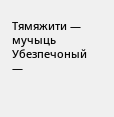Тямяжити — мучыць
Убезпечоный —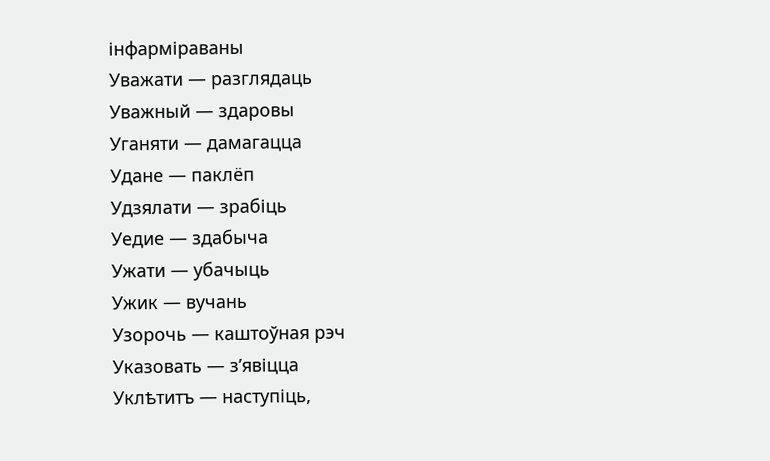інфарміраваны
Уважати — разглядаць
Уважный — здаровы
Уганяти — дамагацца
Удане — паклёп
Удзялати — зрабіць
Уедие — здабыча
Ужати — убачыць
Ужик — вучань
Узорочь — каштоўная рэч
Указовать — з’явіцца
Уклѣтитъ — наступіць,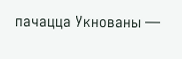пачацца Укнованы —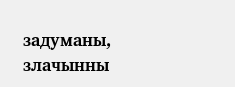задуманы, злачынны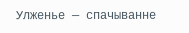Улженье — спачыванне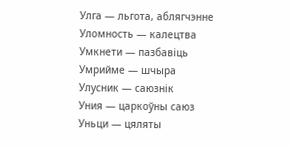Улга — льгота, аблягчэнне
Уломность — калецтва
Умкнети — пазбавіць
Умрийме — шчыра
Улусник — саюзнік
Уния — царкоўны саюз
Уньци — цяляты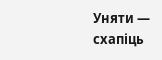Уняти — схапіць